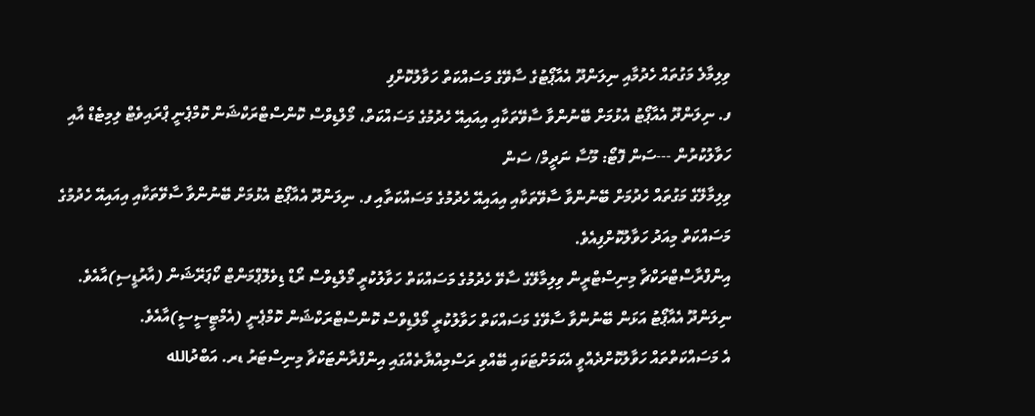ވިލިމާލެ މަގުތައް ހެދުމާއި ނިލަންދޫ އެއާޕޯޓުގެ ސާވޭގެ މަސައްކަތް ހަވާލުކޮށްފި
ފ. ނިލަންދޫ އެއާޕޯޓު އެޅުމަށް ބޭނުންވާ ސާވޭތަކާއި އިއައިއޭ ހެދުމުގެ މަސައްކަތް، މޯލްޑިވްސް ކޮންސްޓްރަކްޝަން ކޮމްޕެނީ ޕްރައިވެޓް ލިމިޓެޑް އާއި ހަވާލުކުރުން ---ސަން ފޮޓޯ: މޫސާ ނަދީމް/ ސަން
ވިލިމާލޭގެ މަގުތައް ހެދުމަށް ބޭނުންވާ ސާވޭތަކާއި އިއައިއޭ ހެދުމުގެ މަސައްކަތާއި ފ. ނިލަންދޫ އެއާޕޯޓު އެޅުމަށް ބޭނުންވާ ސާވޭތަކާއި އިއައިއޭ ހެދުމުގެ މަސައްކަތް މިއަދު ހަވާލުކޮށްފިއެވެ.
އިންފްރާސްޓްރަކްޗާ މިނިސްޓްރީން ވިލިމާލޭގެ ސާވޭ ހެދުމުގެ މަސައްކަތް ހަވާލުކުރީ މޯލްޑިވްސް ރޯޑް ޑިވެލޮޕްމަންޓް ކޯޕަރޭޝަން (އާރުޑީސި)އާއެވެ. ނިލަންދޫ އެއާޕޯޓު އަޅަން ބޭނުންވާ ސާވޭގެ މަސައްކަތް ހަވާލުކުރީ މޯލްޑިވްސް ކޮންސްޓްރަކްޝަން ކޮމްޕެނީ (އެމްޓީސީސީ)އާއެވެ.
އެ މަސައްކަތްތައް ހަވާލުކޮށްދެއްވީ އެކަމަށްޓަކައި ބޭއްވި ރަސްމިއްޔާތެއްގައި އިންފްރާންޓަކްޗާ މިނިސްޓަރު ޑރ. އަބްދުالله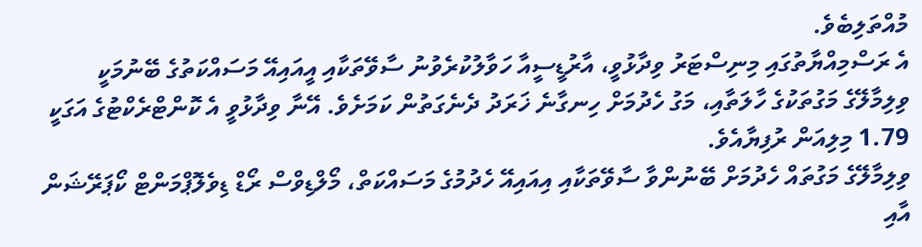މުއްތަލިބެވެ.
އެ ރަސްމިއްޔާތުގައި މިނިސްޓަރު ވިދާޅުވީ، އާރުޑީސީއާ ހަވާލުކުރެވުނު ސާވޭތަކާއި އީއައިއޭ މަސައްކަތުގެ ބޭނުމަކީ ވިލިމާލޭގެ މަގުތަކުގެ ހާލަތާއި، މަގު ހެދުމަށް ހިނގާނެ ޚަރަދު ދެނެގަތުން ކަމަށެވެ. އޭނާ ވިދާޅުވީ އެ ކޮންޓްރެކްޓުގެ އަގަކީ 1.79 މިލިއަން ރުފިޔާއެވެ.
ވިލިމާލޭގެ މަގުތައް ހެދުމަށް ބޭނުންވާ ސާވޭތަކާއި އިއައިއޭ ހެދުމުގެ މަސައްކަތް، މޯލްޑިވްސް ރޯޑް ޑިވެލޮޕްމަންޓް ކޯޕަރޭޝަން އާއި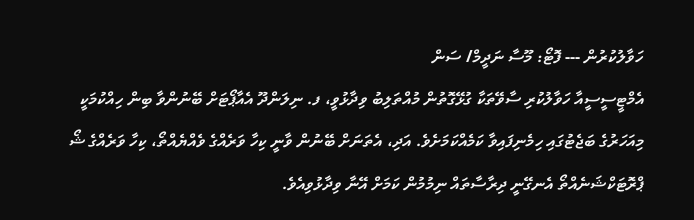ހަވާލުކުރުން --- ފޮޓޯ: މޫސާ ނަދީމް/ ސަން
އެމްޓީސީސީއާ ހަވާލުކުރި ސާވޭތަކާ ގުޅޭގޮތުން މުއްތަލިބު ވިދާޅުވީ، ފ. ނިލަންދޫ އެއާޕޯޓަށް ބޭނުންވާ ބިން ހިއްކުމަކީ މިއަހަރުގެ ބަޖެޓުގައި ހިމެނިފައިވާ ކަމެއްކަމަށެވެ. އަދި، އެތަނަށް ބޭނުން ވާނީ ކިހާ ވަރެއްގެ ވެއްޔެއްތޯ، ކިހާ ވަރެއްގެ ޝޯ ޕްރޮޓަކްޝަނެއްތޯ އެނގޭނީ ދިރާސާތައް ނިމުމުން ކަމަށް އޭނާ ވިދާޅުވިއެވެ.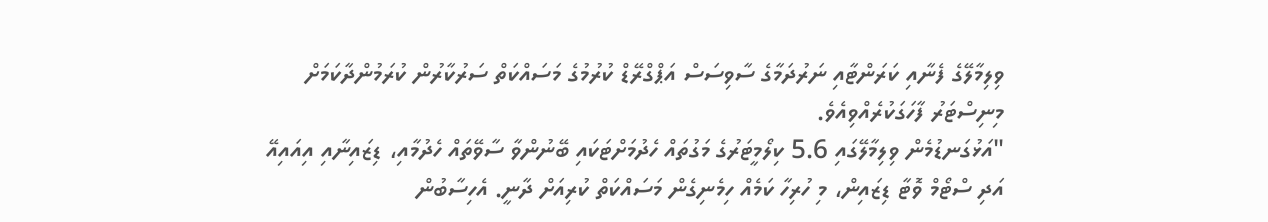ވިލިމާލޭގެ ފެނާއި ކަރަންޓާއި ނަރުދަމާގެ ސާވިސަސް އަޕްގްރޭޑް ކުރުމުގެ މަސައްކަތް ސަރުކާރުން ކުރަމުންދާކަމަށް މިނިސްޓަރު ފާހަގަކުރެއްވިއެވެ.
"އަޅުގަނޑުމެން ވިލިމާލޭގައި 5.6 ކިލޯމީޓަރުގެ މަގުތައް ހެދުމަށްޓަކައި ބޭނުންވާ ސާވޭތައް ހެދުމާއި، ޑިޒައިނާއި އިއައިއޭ އަދި ސްޓޯމް ވޮޓާ ޑިޒައިން، މި ހުރިހާ ކަމެއް ހިމެނިގެން މަސައްކަތް ކުރިއަށް ދާނީ. އެހިސާބުން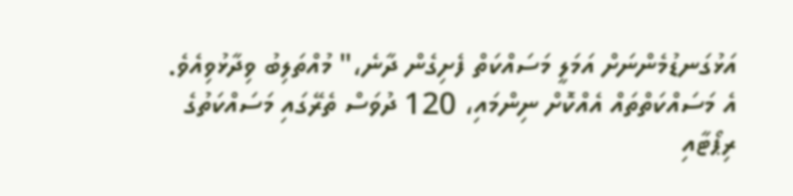އަޅުގަނޑުމެންނަށް އަމަލީ މަސައްކަތް ފެށިގެން ދާނެ،" މުއްތަލިބު ވިދާޅުވިއެވެ.
އެ މަސައްކަތްތައް އެއްކޮށް ނިންމައި، 120 ދުވަސް ތެރޭގައި މަސައްކަތުގެ ރިޕޯޓާއި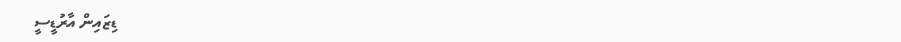ޑިޒައިން އާރުޑީސީ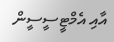އާއި އެމްޓީސީސީން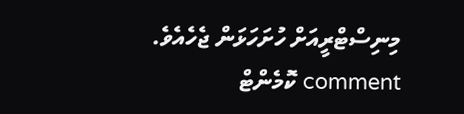މިނިސްޓްރީއަށް ހުށަހަޅަން ޖެހެއެވެ.
comment ކޮމެންޓް